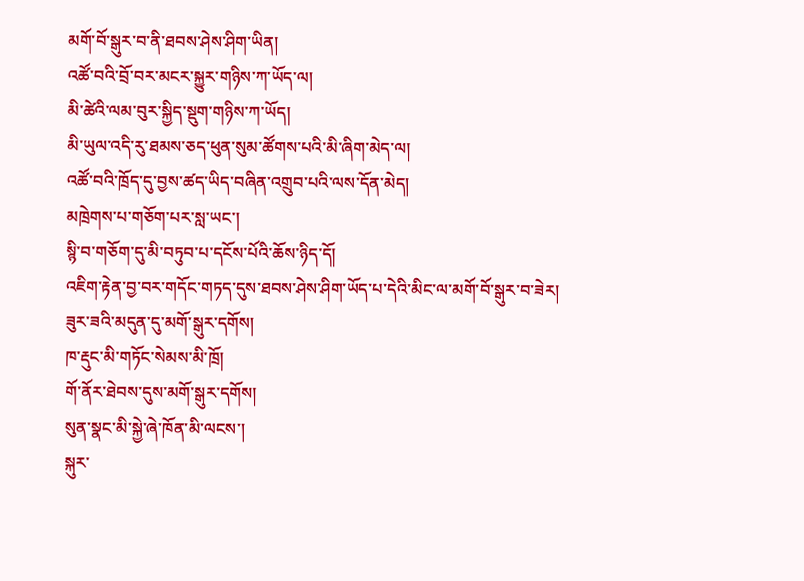མགོ་བོ་སྒུར་བ་ནི་ཐབས་ཤེས་ཤིག་ཡིན།
འཚོ་བའི་བྲོ་བར་མངར་སྐྱུར་གཉིས་ཀ་ཡོད་ལ།
མི་ཚེའི་ལམ་བུར་སྐྱིད་སྡུག་གཉིས་ཀ་ཡོད།
མི་ཡུལ་འདི་རུ་ཐམས་ཅད་ཕུན་སུམ་ཚོགས་པའི་མི་ཞིག་མེད་ལ།
འཚོ་བའི་ཁྲོད་དུ་བྱས་ཚད་ཡིད་བཞིན་འགྲུབ་པའི་ལས་དོན་མེད།
མཁྲེགས་པ་གཅོག་པར་སླ་ཡང་།
སྙི་བ་གཅོག་དུ་མི་བཏུབ་པ་དངོས་པོའི་ཆོས་ཉིད་དོ།
འཇིག་རྟེན་བྱ་བར་གདོང་གཏད་དུས་ཐབས་ཤེས་ཤིག་ཡོད་པ་དེའི་མིང་ལ་མགོ་བོ་སྒུར་བ་ཟེར།
ཟུར་ཟའི་མདུན་དུ་མགོ་སྒུར་དགོས།
ཁ་རྡུང་མི་གཏོང་སེམས་མི་ཁྲོ།
གོ་ནོར་ཐེབས་དུས་མགོ་སྒུར་དགོས།
སུན་སྣང་མི་སྐྱེ་ཞེ་ཁོན་མི་ལངས་།
སྐུར་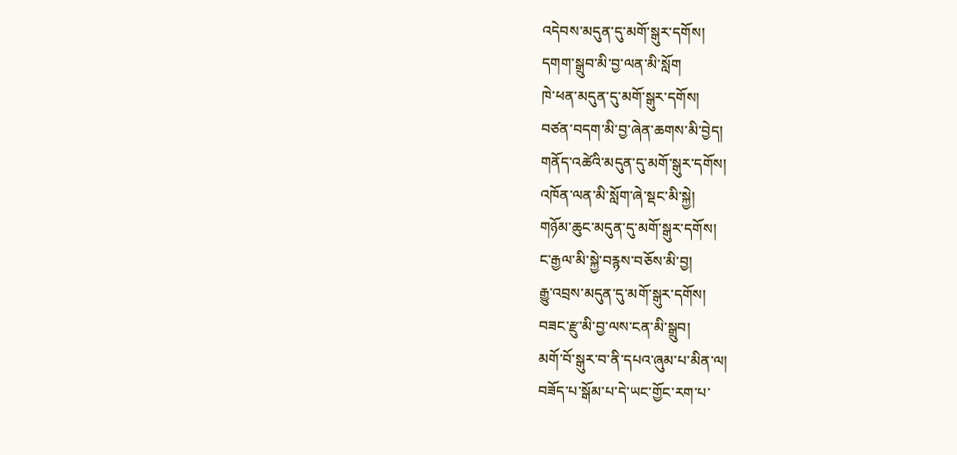འདེབས་མདུན་དུ་མགོ་སྒུར་དགོས།
དགག་སྒྲུབ་མི་བྱ་ལན་མི་སློག
ཁེ་ཕན་མདུན་དུ་མགོ་སྒུར་དགོས།
བཙན་བདག་མི་བྱ་ཞེན་ཆགས་མི་བྱེད།
གནོད་འཚེའི་མདུན་དུ་མགོ་སྒུར་དགོས།
འཁོན་ལན་མི་སློག་ཞེ་སྡང་མི་སྐྱེ།
གཉོམ་ཆུང་མདུན་དུ་མགོ་སྒུར་དགོས།
ང་རྒྱལ་མི་སྐྱེ་བརྙས་བཅོས་མི་བྱ།
རྒྱུ་འབྲས་མདུན་དུ་མགོ་སྒུར་དགོས།
བཟང་རྫུ་མི་བྱ་ལས་ངན་མི་སྒྲུབ།
མགོ་བོ་སྒུར་བ་ནི་དཔའ་ཞུམ་པ་མིན་ལ།
བཟོད་པ་སྒོམ་པ་དེ་ཡང་གྱོང་རག་པ་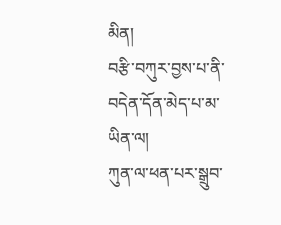མིན།
བརྩི་བཀུར་བྱས་པ་ནི་བདེན་དོན་མེད་པ་མ་ཡིན་ལ།
ཀུན་ལ་ཕན་པར་སྒྲུབ་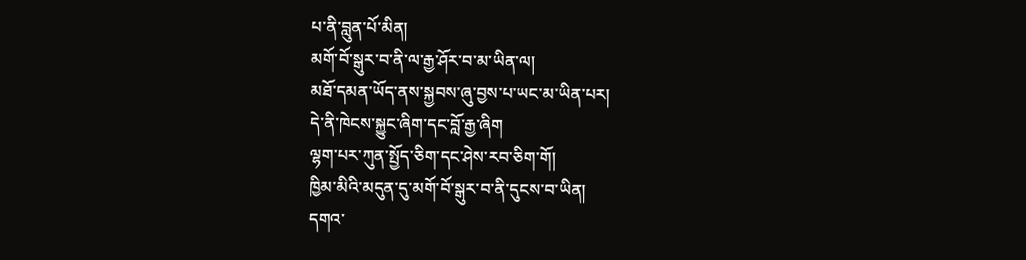པ་ནི་བླུན་པོ་མིན།
མགོ་བོ་སྒུར་བ་ནི་ལ་རྒྱ་ཤོར་བ་མ་ཡིན་ལ།
མཐོ་དམན་ཡོད་ནས་སྐྱབས་ཞུ་བྱས་པ་ཡང་མ་ཡིན་པར།
དེ་ནི་ཁེངས་སྐྱུང་ཞིག་དང་བློ་རྒྱ་ཞིག
ལྷག་པར་ཀུན་སྤྱོད་ཅིག་དང་ཤེས་རབ་ཅིག་གོ།
ཁྱིམ་མིའི་མདུན་དུ་མགོ་བོ་སྒུར་བ་ནི་དུངས་བ་ཡིན།
དགའ་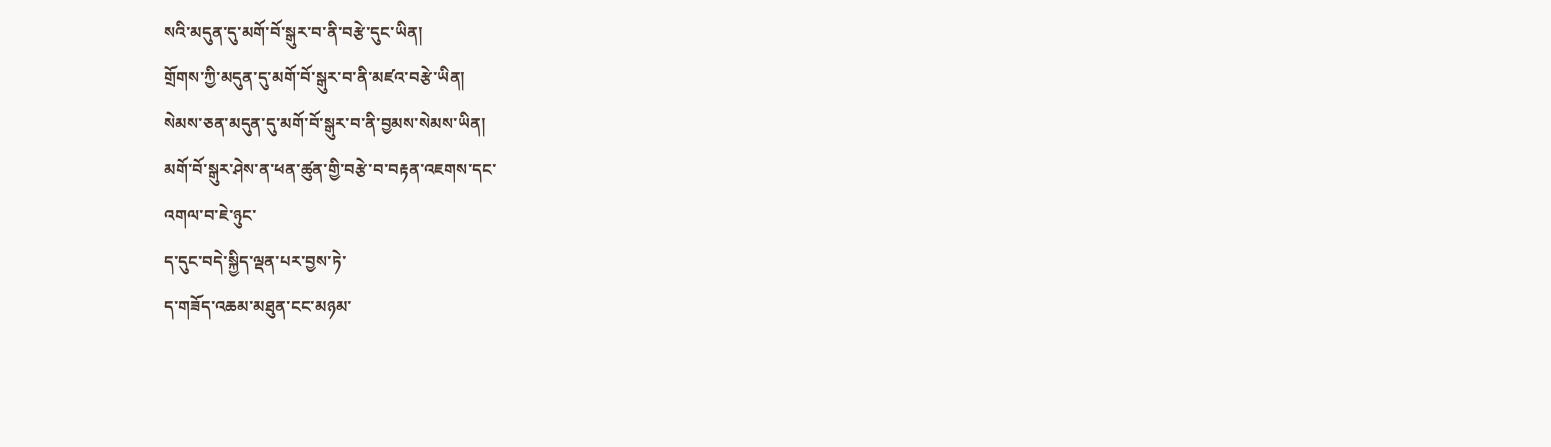སའི་མདུན་དུ་མགོ་བོ་སྒུར་བ་ནི་བརྩེ་དུང་ཡིན།
གྲོགས་ཀྱི་མདུན་དུ་མགོ་བོ་སྒུར་བ་ནི་མཛའ་བརྩེ་ཡིན།
སེམས་ཅན་མདུན་དུ་མགོ་བོ་སྒུར་བ་ནི་བྱམས་སེམས་ཡིན།
མགོ་བོ་སྒུར་ཤེས་ན་ཕན་ཚུན་གྱི་བརྩེ་བ་བརྟན་འཇགས་དང་
འགལ་བ་ཇེ་ཉུང་
ད་དུང་བདེ་སྐྱིད་ལྡན་པར་བྱས་ཏེ་
ད་གཟོད་འཆམ་མཐུན་ངང་མཉམ་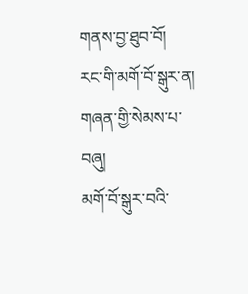གནས་བྱ་ཐུབ་བོ།
རང་གི་མགོ་བོ་སྒུར་ན།
གཞན་གྱི་སེམས་པ་བཞུ།
མགོ་བོ་སྒུར་བའི་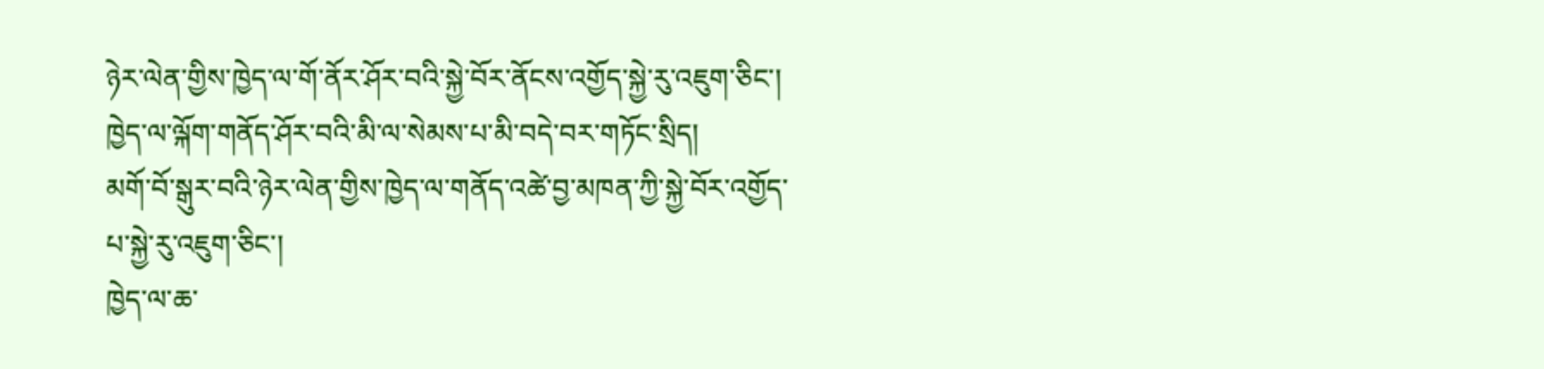ཉེར་ལེན་གྱིས་ཁྱེད་ལ་གོ་ནོར་ཤོར་བའི་སྐྱེ་བོར་ནོངས་འགྱོད་སྐྱེ་རུ་འཇུག་ཅིང་།
ཁྱེད་ལ་ལྐོག་གནོད་ཤོར་བའི་མི་ལ་སེམས་པ་མི་བདེ་བར་གཏོང་སྲིད།
མགོ་བོ་སྒུར་བའི་ཉེར་ལེན་གྱིས་ཁྱེད་ལ་གནོད་འཚེ་བྱ་མཁན་ཀྱི་སྐྱེ་བོར་འགྱོད་པ་སྐྱེ་རུ་འཇུག་ཅིང་།
ཁྱེད་ལ་ཆ་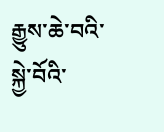རྒྱུས་ཆེ་བའི་སྐྱེ་བོའི་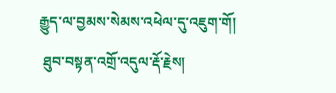རྒྱུད་ལ་བྱམས་སེམས་འཕེལ་དུ་འཇུག་གོ།
 ཐུབ་བསྟན་འགྲོ་འདུལ་རྡོ་རྗེས།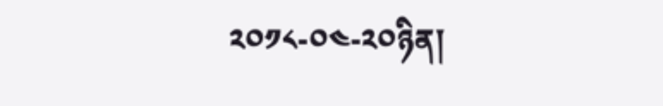༢༠༡༨-༠༤-༢༠ཉིན།